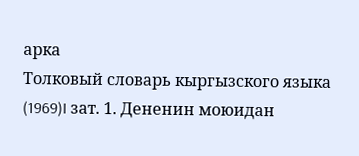арка
Толковый словарь кыргызского языка (1969)I зат. 1. Дененин моюидан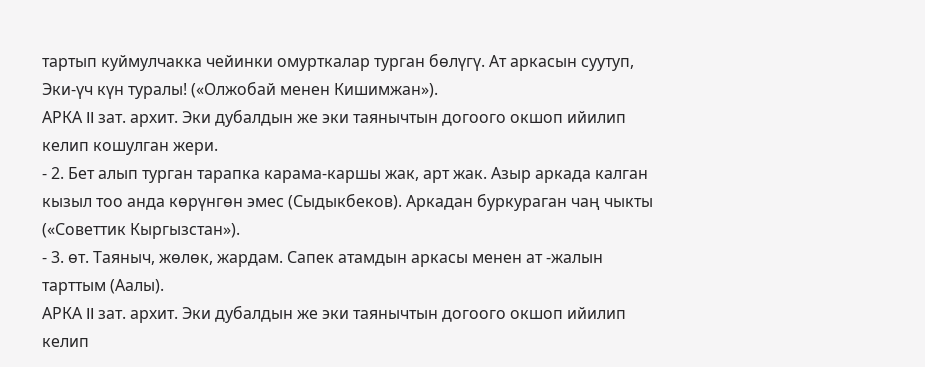тартып куймулчакка чейинки омурткалар турган бөлүгү. Ат аркасын суутуп, Эки-үч күн туралы! («Олжобай менен Кишимжан»).
АРКА II зат. архит. Эки дубалдын же эки таянычтын догоого окшоп ийилип келип кошулган жери.
- 2. Бет алып турган тарапка карама-каршы жак, арт жак. Азыр аркада калган кызыл тоо анда көрүнгөн эмес (Сыдыкбеков). Аркадан буркураган чаң чыкты («Советтик Кыргызстан»).
- 3. өт. Таяныч, жөлөк, жардам. Сапек атамдын аркасы менен ат -жалын тарттым (Аалы).
АРКА II зат. архит. Эки дубалдын же эки таянычтын догоого окшоп ийилип келип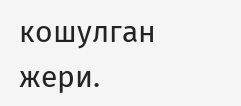кошулган жери.